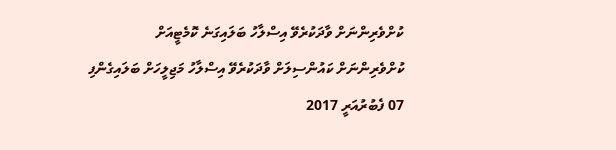ކުށްވެރިންނަށް ވާދަކުރެވޭ އިސްލާހު ބަލައިގަނެ ކޮމެޓީއަށް
ކުށްވެރިންނަށް ކައުންސިލަށް ވާދަކުރެވޭ އިސްލާހު މަޖިލީހަށް ބަލައިގެންފި
07 ފެބުރުއަރީ 2017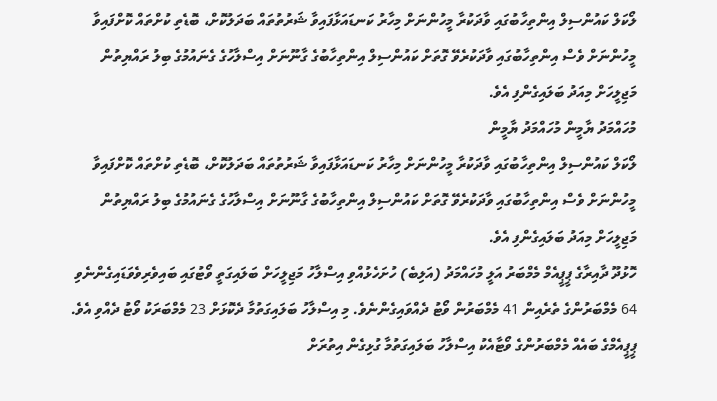ލޯކަލް ކައުންސިލް އިންތިހާބުގައި ވާދަކުރާ މީހުންނަށް މިހާރު ކަނޑައަޅާފައިވާ ޝަރުތުތައް ބަދަލުކޮށް، ބޮޑެތި ކުށްތައް ކޮށްފައިވާ މީހުންނަށް ވެސް އިންތިހާބުގައި ވާދަކުރެވޭ ގޮތަށް ކައުންސިލް އިންތިހާބުގެ ގާނޫނަށް އިސްލާހުގެ ގެނައުމުގެ ބިލު ރައްޔިތުން މަޖިލީހަށް މިއަދު ބަލައިގެންފި އެވެ.
މުހައްމަދު ޔާމީން މުހައްމަދު ޔާމީން
ލޯކަލް ކައުންސިލް އިންތިހާބުގައި ވާދަކުރާ މީހުންނަށް މިހާރު ކަނޑައަޅާފައިވާ ޝަރުތުތައް ބަދަލުކޮށް، ބޮޑެތި ކުށްތައް ކޮށްފައިވާ މީހުންނަށް ވެސް އިންތިހާބުގައި ވާދަކުރެވޭ ގޮތަށް ކައުންސިލް އިންތިހާބުގެ ގާނޫނަށް އިސްލާހުގެ ގެނައުމުގެ ބިލު ރައްޔިތުން މަޖިލީހަށް މިއަދު ބަލައިގެންފި އެވެ.
ހޮޅުދޫ ދާއިރާގެ ޕީޕީއެމް މެމްބަރު އަލީ މުހައްމަދު (އަލިބެ) ހުށަހެޅުއްވި އިސްލާހު މަޖިލީހަށް ބަލައިގަތީ ވޯޓުގައި ބައިވެރިވެވަޑައިގެންނެވި 64 މެމްބަރުންގެ ތެރެއިން 41 މެމްބަރުން ވޯޓު ދެއްވައިގެންނެވެ. މި އިސްލާހު ބަލައިގަތުމާ ދެކޮޅަށް 23 މެމްބަރަކު ވޯޓު ދެއްވި އެވެ.
ޕީޕީއެމްގެ ބައެއް މެމްބަރުންގެ ވޯޓާއެކު އިސްލާހު ބަލައިގަތުމާ ގުޅިގެން އިތުރަށް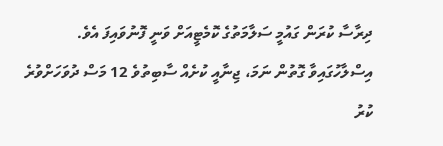ދިރާސާ ކުރަން ގައުމީ ސަލާމަތުގެ ކޮމެޓީއަށް ވަނީ ފޮނުވައިފަ އެވެ.
އިސްލާހުގައިވާ ގޮތުން ނަމަ، ޖިނާއީ ކުށެއް ސާބިތުވެ 12 މަސް ދުވަހަށްވުރެ ކުރު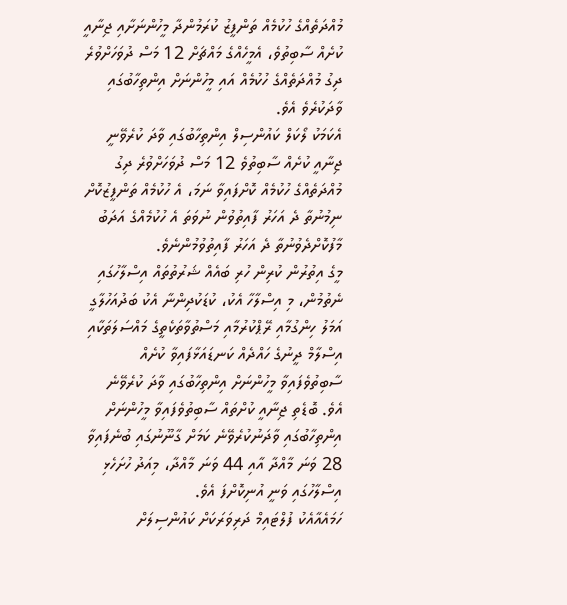މުއްދަތެއްގެ ހުކުމެއް ތަންފީޒު ކުރަމުންދާ މީހުންނަށާއި ޖިނާއީ ކުށެއް ސާބިތުވެ، އެމީހެއްގެ މައްޗަށް 12 މަސް ދުވަހަށްވުރެ ދިގު މުއްދަތެއްގެ ހުކުމެއް އައި މީހުންނަށް އިންތިހާބުގައި ވާދަކުރެވެ އެވެ.
އެކަމަކު ލޯކަލް ކައުންސިލް އިންތިހާބުގައި ވާދަ ކުރެވޭނީ ޖިނާއީ ކުށެއް ސާބިތުވެ 12 މަސް ދުވަހަށްވުރެ ދިގު މުއްދަތެއްގެ ހުކުމެއް ކޮށްފައިވާ ނަމަ، އެ ހުކުމެއް ތަންފީޒުކޮށް ނިމުނުތާ ދެ އަހަރު ފާއިތުވުން ނުވަތަ އެ ހުކުމެއްގެ އަދަބު މާފުކޮށްދެވުނުތާ ދެ އަހަރު ފާއިތުވުމުންނެވެ.
މީގެ އިތުރުން ކުރިން ހުރި ބައެއް ޝަރުތުތައް އިސްލާހުގައި ނެތުމުން، މި އިސްލާހާ އެކު، ކުޑަކުދިންނާ އެކު ބަދުއަހުލާގީ އަމަލު ހިންގުމާއި ރޭޕްކުރުމާއި މަސްތުވާތަކެތީގެ މައްސަލަތަކާއި އިސްލާމް ދީނުގެ ހައްދެއް ކަނޑައަޅާފައިވާ ކުށެއް ސާބިތުވެފައިވާ މީހުންނަށް އިންތިހާބުގައި ވާދަ ކުރެވޭނެ އެވެ. ބޮޑެތި ޖިނާއީ ކުށްތައް ސާބިތުވެފައިވާ މީހުންނަށް އިންތިހާބުގައި ވާދަނުކުރެވޭނެ ކަމަށް ގާނޫނުގައި ބުނެފައިވާ 28 ވަނަ މާއްދާ އާއި 44 ވަނަ މާއްދާ، މިއަދު ހުށަހެޅި އިސްލާހުގައި ވަނީ އުނިކޮށްފަ އެވެ.
ހަމައެއާއެކު ފުލްޓައިމް ދަރިވަރަކަށް ކައުންސިލަށް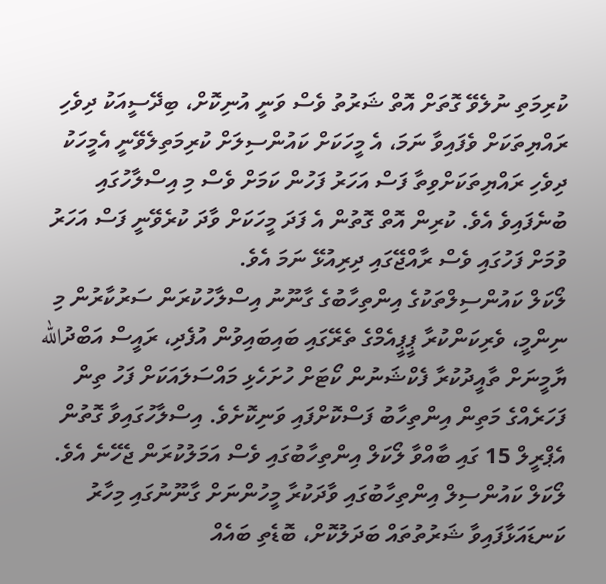ކުރިމަތި ނުލެވޭ ގޮތަށް އޮތް ޝަރުތު ވެސް ވަނީ އުނިކޮށް، ބިދޭސީއަކު ދިވެހި ރައްޔިތަކަށް ވެފައިވާ ނަމަ، އެ މީހަކަށް ކައުންސިލަށް ކުރިމަތިލެވޭނީ އެމީހަކު ދިވެހި ރައްޔިތަކަށްވިތާ ފަސް އަހަރު ފަހުން ކަމަށް ވެސް މި އިސްލާހުގައި ބުނެފައިވެ އެވެ. ކުރިން އޮތް ގޮތުން އެ ފަދަ މީހަކަށް ވާދަ ކުރެވޭނީ ފަސް އަހަރު ވުމަށް ފަހުގައި ވެސް ރާއްޖޭގައި ދިރިއުޅޭ ނަމަ އެވެ.
ލޯކަލް ކައުންސިލްތަކުގެ އިންތިހާބުގެ ގާނޫނު އިސްލާހުކުރަން ސަރުކާރުން މި ނިންމީ، ވެރިކަންކުރާ ޕީޕީއެމްގެ ތެރޭގައި ބައިބައިވުން އުފެދި، ރައީސް އަބްދުالله ޔާމީނަށް ތާއީދުކުރާ ފެކްޝަނުން ކޯޓަށް ހުށަހެޅި މައްސަލައަކަށް ފަހު ތިން ފަހަރެއްގެ މަތިން އިންތިހާބު ފަސްކޮށްފައި ވަނިކޮށެވެ. އިސްލާހުގައިވާ ގޮތުން އެޕްރީލް 15 ގައި ބާއްވާ ލޯކަލް އިންތިހާބުގައި ވެސް އަމަލުކުރަން ޖެހޭނެ އެވެ.
ލޯކަލް ކައުންސިލް އިންތިހާބުގައި ވާދަކުރާ މީހުންނަށް ގާނޫނުގައި މިހާރު ކަނޑައަޅާފައިވާ ޝަރުތުތައް ބަދަލުކޮށް، ބޮޑެތި ބައެއް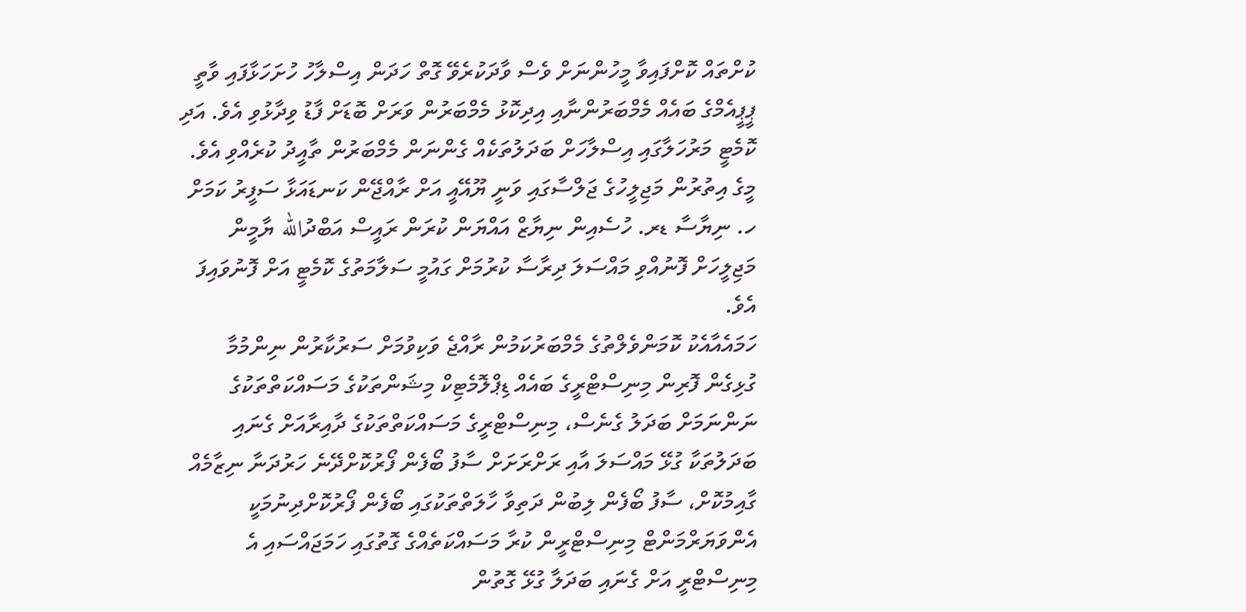ކުށްތައް ކޮށްފައިވާ މީހުންނަށް ވެސް ވާދަކުރެވޭ ގޮތް ހަދަން އިސްލާހު ހުށަހަޅާފައި ވާތީ ޕީޕީއެމްގެ ބައެއް މެމްބަރުންނާއި އިދިކޮޅު މެމްބަރުން ވަރަށް ބޮޑަށް ފާޑު ވިދާޅުވި އެވެ. އަދި ކޮމެޓީ މަރުހަލާގައި އިސްލާހަށް ބަދަލުތަކެއް ގެންނަން މެމްބަރުން ތާއީދު ކުރެއްވި އެވެ.
މީގެ އިތުރުން މަޖިލީހުގެ ޖަލްސާގައި ވަނީ ޔޫއޭއީ އަށް ރާއްޖޭން ކަނޑައަޅާ ސަފީރު ކަމަށް ހ. ނިޔާސާ ޑރ. ހުސެއިން ނިޔާޒް އައްޔަން ކުރަން ރައީސް އަބްދުالله ޔާމީން މަޖިލީހަށް ފޮނުއްވި މައްސަލަ ދިރާސާ ކުރުމަށް ގައުމީ ސަލާމަތުގެ ކޮމެޓީ އަށް ފޮނުވައިފަ އެވެ.
ހަމައެއާއެކު ކޮމަންވެލްތުގެ މެމްބަރުކަމުން ރާއްޖެ ވަކިވުމަށް ސަރުކާރުން ނިންމުމާ ގުޅިގެން ފޮރިން މިނިސްޓްރީގެ ބައެއް ޑިޕްލޮމެޓިކް މިޝަންތަކުގެ މަސައްކަތްތަކުގެ ނަންނަމަށް ބަދަލު ގެނެސް، މިނިސްޓްރީގެ މަސައްކަތްތަކުގެ ދާއިރާއަށް ގެނައި ބަދަލުތަކާ ގުޅޭ މައްސަލަ އާއި ރަށްރަށަށް ސާފު ބޯފެން ފޯރުކޮށްދޭނެ ހަރުދަނާ ނިޒާމެއް ގާއިމުކޮށް، ސާފު ބޯފެން ލިބުން ދަތިވާ ހާލަތްތަކުގައި ބޯފެން ފޯރުކޮށްދިނުމަކީ އެންވަޔަރްމަންޓް މިނިސްޓްރީން ކުރާ މަސައްކަތެއްގެ ގޮތުގައި ހަމަޖައްސައި އެ މިނިސްޓްރީ އަށް ގެނައި ބަދަލާ ގުޅޭ ގޮތުން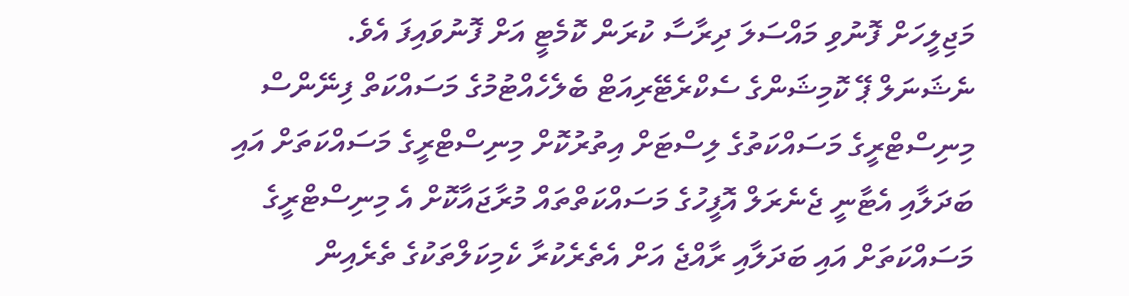މަޖިލީހަށް ފޮނުވި މައްސަލަ ދިރާސާ ކުރަން ކޮމެޓީ އަށް ފޮނުވައިފަ އެވެ.
ނެޝަނަލް ޕޭ ކޮމިޝަންގެ ސެކްރެޓޭރިއަޓް ބެލެހެއްޓުމުގެ މަސައްކަތް ފިނޭންސް މިނިސްޓްރީގެ މަސައްކަތުގެ ލިސްޓަށް އިތުރުކޮށް މިނިސްޓްރީގެ މަސައްކަތަށް އައި ބަދަލާއި އެޓާނީ ޖެނެރަލް އޮފީހުގެ މަސައްކަތްތައް މުރާޖައާކޮށް އެ މިނިސްޓްރީގެ މަސައްކަތަށް އައި ބަދަލާއި ރާއްޖެ އަށް އެތެރެކުރާ ކެމިކަލްތަކުގެ ތެރެއިން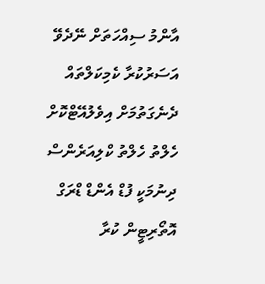އާންމު ސިއްހަތަށް ނޭދެވޭ އަސަރުކުރާ ކެމިކަލްތައް ދެނެގަތުމަށް އިވެލުއޭޓްކޮށް ހެލްތު ހެލްތު ކްލިއަރެންސް ދިނުމަކީ ފުޑް އެންޑް ޑްރަގް އޮތޯރިޓީން ކުރާ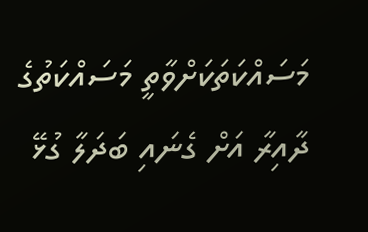މަސައްކަތަކަށްވާތީ މަސައްކަތުގެ ދާއިރާ އަށް ގެނައި ބަދަލާ ގުޅޭ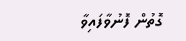ގޮތުން ފޮނުވާފައިވާ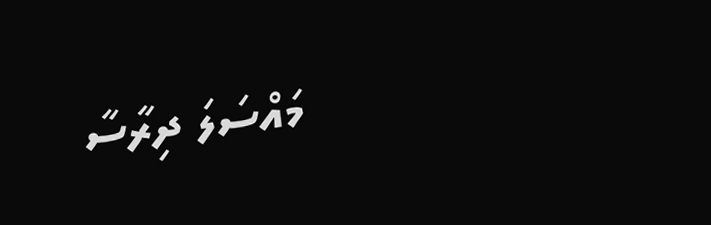މައްސަލަ ދިރާސާ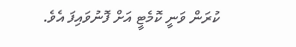ކުރަން ވަނީ ކޮމެޓީ އަށް ފޮނުވައިފަ އެވެ.